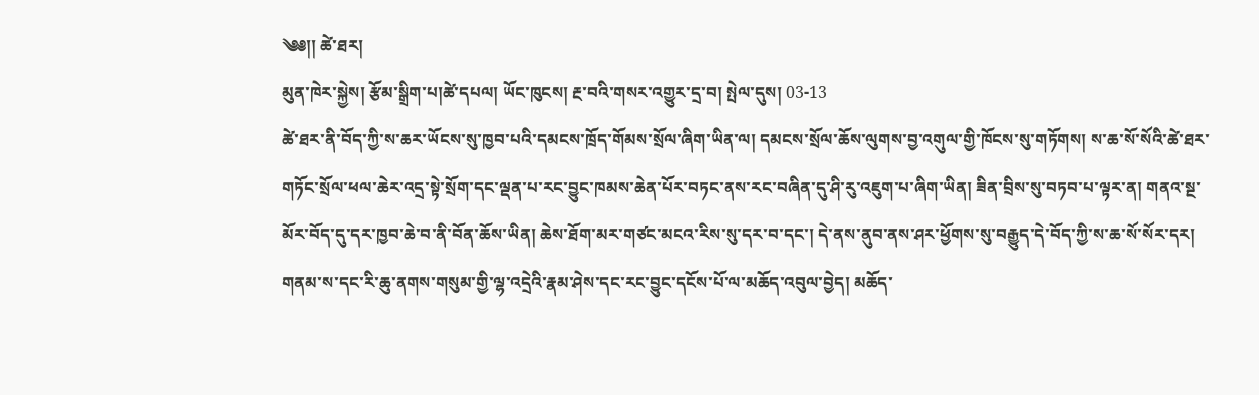༄༅།། ཚེ་ཐར།
མུན་ཁེར་སྐྱེས། རྩོམ་སྒྲིག་པ།ཚེ་དཔལ། ཡོང་ཁུངས། རྔ་བའི་གསར་འགྱུར་དྲ་བ། སྤེལ་དུས། 03-13
ཚེ་ཐར་ནི་བོད་ཀྱི་ས་ཆར་ཡོངས་སུ་ཁྱབ་པའི་དམངས་ཁྲོད་གོམས་སྲོལ་ཞིག་ཡིན་ལ། དམངས་སྲོལ་ཆོས་ལུགས་བྱ་འགུལ་གྱི་ཁོངས་སུ་གཏོགས། ས་ཆ་སོ་སོའི་ཚེ་ཐར་གཏོང་སྲོལ་ཕལ་ཆེར་འདྲ་སྟེ་སྲོག་དང་ལྡན་པ་རང་བྱུང་ཁམས་ཆེན་པོར་བཏང་ནས་རང་བཞིན་དུ་ཤི་རུ་འཇུག་པ་ཞིག་ཡིན། ཟིན་བྲིས་སུ་བཏབ་པ་ལྟར་ན། གནའ་སྔ་མོར་བོད་དུ་དར་ཁྱབ་ཆེ་བ་ནི་བོན་ཆོས་ཡིན། ཆེས་ཐོག་མར་གཙང་མངའ་རིས་སུ་དར་བ་དང་། དེ་ནས་ནུབ་ནས་ཤར་ཕྱོགས་སུ་བརྒྱུད་དེ་བོད་ཀྱི་ས་ཆ་སོ་སོར་དར། གནམ་ས་དང་རི་ཆུ་ནགས་གསུམ་གྱི་ལྷ་འདྲེའི་རྣམ་ཤེས་དང་རང་བྱུང་དངོས་པོ་ལ་མཆོད་འབུལ་བྱེད། མཆོད་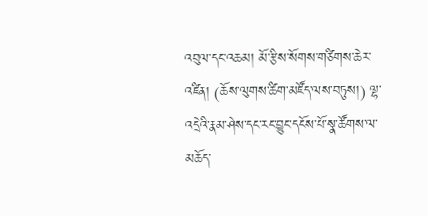འབུལ་དང་འཆམ། མོ་རྩིས་སོགས་གཙིགས་ཆེར་འཛིན། (ཆོས་ལུགས་ཚིག་མཛོད་ལས་བཏུས།) ལྷ་འདྲེའི་རྣམ་ཤེས་དང་རང་བྱུང་དངོས་པོ་སྣ་ཚོགས་ལ་མཆོད་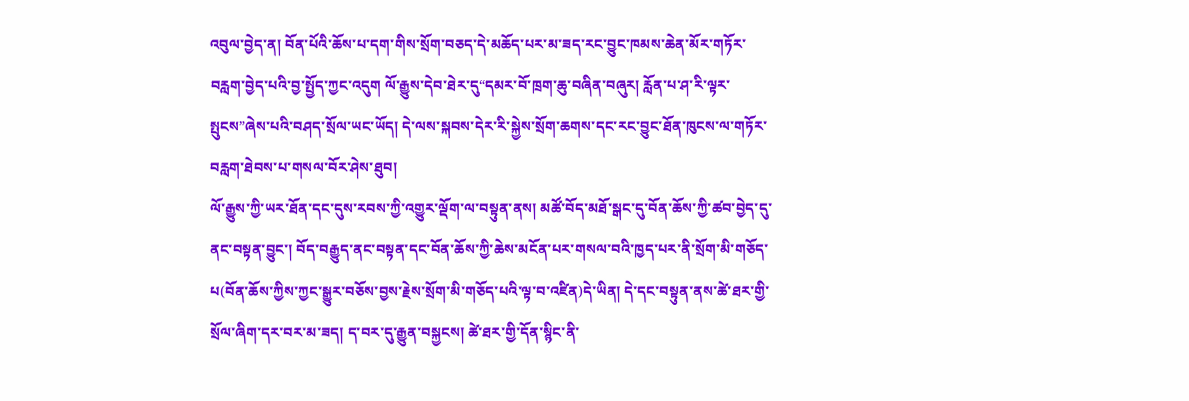འབུལ་བྱེད་ན། བོན་པོའི་ཆོས་པ་དག་གིས་སྲོག་བཅད་དེ་མཆོད་པར་མ་ཟད་རང་བྱུང་ཁམས་ཆེན་མོར་གཏོར་བརླག་བྱེད་པའི་བྱ་སྤྱོད་ཀྱང་འདུག ལོ་རྒྱུས་དེབ་ཐེར་དུ“དམར་བོ་ཁྲག་ཆུ་བཞིན་བཞུར། རློན་པ་ཤ་རི་ལྟར་སྤུངས”ཞེས་པའི་བཤད་སྲོལ་ཡང་ཡོད། དེ་ལས་སྐབས་དེར་རི་སྐྱེས་སྲོག་ཆགས་དང་རང་བྱུང་ཐོན་ཁུངས་ལ་གཏོར་བརླག་ཐེབས་པ་གསལ་བོར་ཤེས་ཐུབ།
ལོ་རྒྱུས་ཀྱི་ཡར་ཐོན་དང་དུས་རབས་ཀྱི་འགྱུར་ལྡོག་ལ་བསྟུན་ནས། མཚོ་བོད་མཐོ་སྒང་དུ་བོན་ཆོས་ཀྱི་ཚབ་བྱེད་དུ་ནང་བསྟན་བྱུང་། བོད་བརྒྱུད་ནང་བསྟན་དང་བོན་ཆོས་ཀྱི་ཆེས་མངོན་པར་གསལ་བའི་ཁྱད་པར་ནི་སྲོག་མི་གཅོད་པ(བོན་ཆོས་ཀྱིས་ཀྱང་སྒྱུར་བཅོས་བྱས་རྗེས་སྲོག་མི་གཅོད་པའི་ལྟ་བ་འཛིན)དེ་ཡིན། དེ་དང་བསྟུན་ནས་ཚེ་ཐར་གྱི་སྲོལ་ཞིག་དར་བར་མ་ཟད། ད་བར་དུ་རྒྱུན་བསྐྱངས། ཚེ་ཐར་གྱི་དོན་སྙིང་ནི་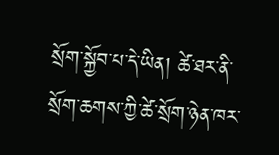སྲོག་སྐྱོབ་པ་དེ་ཡིན། ཚེ་ཐར་ནི་སྲོག་ཆགས་ཀྱི་ཚེ་སྲོག་ཉེན་ཁར་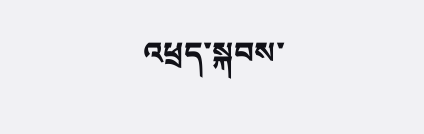འཕྲད་སྐབས་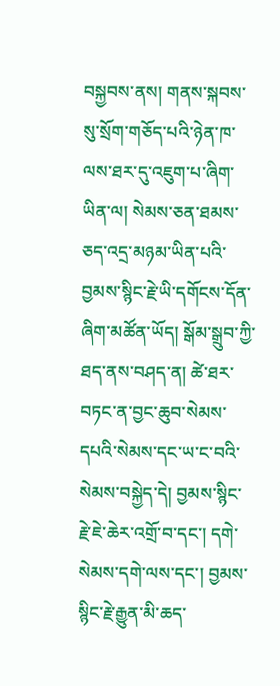བསྐྱབས་ནས། གནས་སྐབས་སུ་སྲོག་གཅོད་པའི་ཉེན་ཁ་ལས་ཐར་དུ་འཇུག་པ་ཞིག་ཡིན་ལ། སེམས་ཅན་ཐམས་ཅད་འདྲ་མཉམ་ཡིན་པའི་བྱམས་སྙིང་རྗེ་ཡི་དགོངས་དོན་ཞིག་མཚོན་ཡོད། སྒོམ་སྒྲུབ་ཀྱི་ཐད་ནས་བཤད་ན། ཚེ་ཐར་བཏང་ན་བྱང་ཆུབ་སེམས་དཔའི་སེམས་དང་ཡ་ང་བའི་སེམས་བསྐྱེད་དེ། བྱམས་སྙིང་རྗེ་ཇེ་ཆེར་འགྲོ་བ་དང་། དགེ་སེམས་དགེ་ལས་དང་། བྱམས་སྙིང་རྗེ་རྒྱུན་མི་ཆད་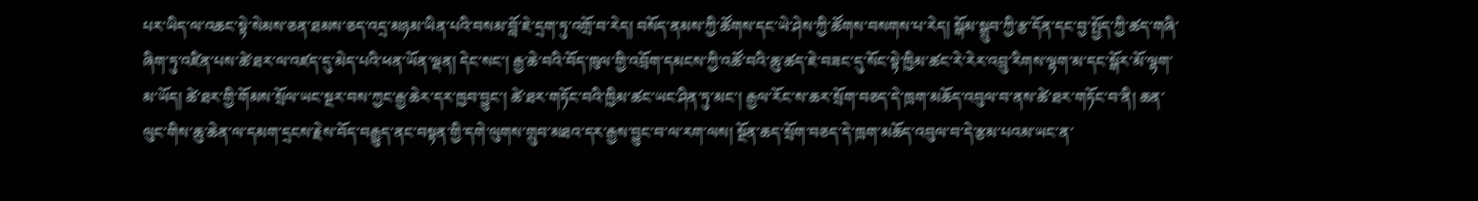པར་ཡིད་ལ་འཆང་སྟེ་སེམས་ཅན་ཐམས་ཅད་འདྲ་མཉམ་ཡིན་པའི་བསམ་བློ་ཇེ་དྲག་ཏུ་འགྲོ་བ་རེད། བསོད་ནམས་ཀྱི་ཚོགས་དང་ཡེ་ཤེས་ཀྱི་ཚོགས་བསགས་པ་རེད། སྒོམ་སྒྲུབ་ཀྱི་རྩ་དོན་དང་བྱ་སྤྱོད་ཀྱི་ཚད་གཞི་ཞིག་ཏུ་འཛིན་པས་ཚེ་ཐར་ལ་འཛད་དུ་མེད་པའི་ཕན་ཡོན་ལྡན། དེང་སང་། རྒྱ་ཆེ་བའི་བོད་ཁུལ་གྱི་འབྲོག་དམངས་ཀྱི་འཚོ་བའི་ཆུ་ཚད་ཇེ་བཟང་དུ་སོང་སྟེ་ཁྱིམ་ཚང་རེ་རེར་འབྲུ་རིགས་ལྷག་མ་དང་སྒོར་མོ་ལྷག་མ་ཡོད། ཚེ་ཐར་གྱི་གོམས་སྲོལ་ཡང་སྔར་བས་ཀྱང་རྒྱ་ཆེར་དར་ཁྱབ་བྱུང་། ཚེ་ཐར་གཏོང་བའི་ཁྱིམ་ཚང་ཡང་ཤིན་ཏུ་མང་། རྒྱལ་རོང་ས་ཆར་སྲོག་བཅད་དེ་ཁྲག་མཆོད་འབུལ་བ་ནས་ཚེ་ཐར་གཏོང་བ་ནི། ཆན་ལུང་གིས་ཆུ་ཆེན་ལ་དམག་དྲངས་རྗེས་བོད་བརྒྱུད་ནང་བསྟན་གྱི་དགེ་ལུགས་གྲུབ་མཐའ་དར་རྒྱས་བྱུང་བ་ལ་རག་ལས། སྔོན་ཆད་སྲོག་བཅད་དེ་ཁྲག་མཆོད་འབུལ་བ་དེ་རྩམ་པའམ་ཡང་ན་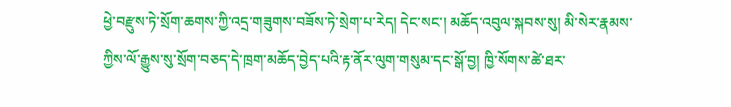ཕྱེ་བརྫུས་ཏེ་སྲོག་ཆགས་ཀྱི་འདྲ་གཟུགས་བཟོས་ཏེ་སྲེག་པ་རེད། དེང་སང་། མཆོད་འབུལ་སྐབས་སུ། མི་སེར་རྣམས་ཀྱིས་ལོ་རྒྱུས་སུ་སྲོག་བཅད་དེ་ཁྲག་མཆོད་བྱེད་པའི་རྟ་ནོར་ལུག་གསུམ་དང་སྒོ་བྱ། ཁྱི་སོགས་ཚེ་ཐར་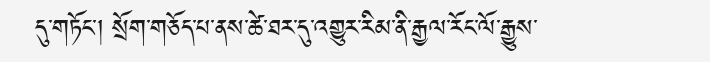དུ་གཏོང་། སྲོག་གཅོད་པ་ནས་ཚེ་ཐར་དུ་འགྱུར་རིམ་ནི་རྒྱལ་རོང་ལོ་རྒྱུས་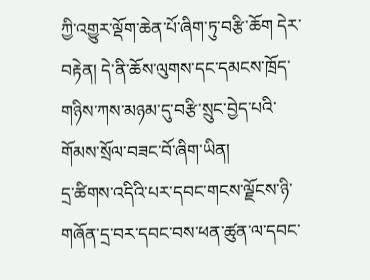ཀྱི་འགྱུར་ལྡོག་ཆེན་པོ་ཞིག་ཏུ་བརྩི་ཆོག དེར་བརྟེན། དེ་ནི་ཆོས་ལུགས་དང་དམངས་ཁྲོད་གཉིས་ཀས་མཉམ་དུ་བརྩི་སྲུང་བྱེད་པའི་གོམས་སྲོལ་བཟང་བོ་ཞིག་ཡིན།
དྲ་ཚིགས་འདིའི་པར་དབང་གངས་ལྗོངས་ཉི་གཞོན་དྲ་བར་དབང་བས་ཕན་ཚུན་ལ་དབང་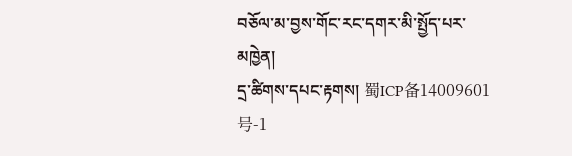བཅོལ་མ་བྱས་གོང་རང་དགར་མི་སྤྱོད་པར་མཁྱེན།
དྲ་ཚིགས་དཔང་རྟགས། 蜀ICP备14009601号-1